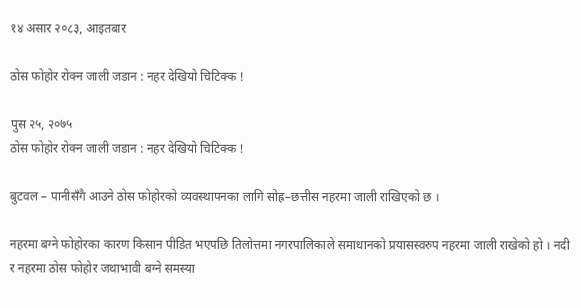१४ असार २०८३, आइतबार

ठोस फोहोर रोक्न जाली जडान : नहर देखियो चिटिक्क !

पुस २५, २०७५
ठोस फोहोर रोक्न जाली जडान : नहर देखियो चिटिक्क !

बुटवल – पानीसँगै आउने ठोस फोहोरको व्यवस्थापनका लागि सोह्र–छत्तीस नहरमा जाली राखिएको छ ।

नहरमा बग्ने फोहोरका कारण किसान पीडित भएपछि तिलोत्तमा नगरपालिकाले समाधानको प्रयासस्वरुप नहरमा जाली राखेको हो । नदी र नहरमा ठोस फोहोर जथाभावी बग्ने समस्या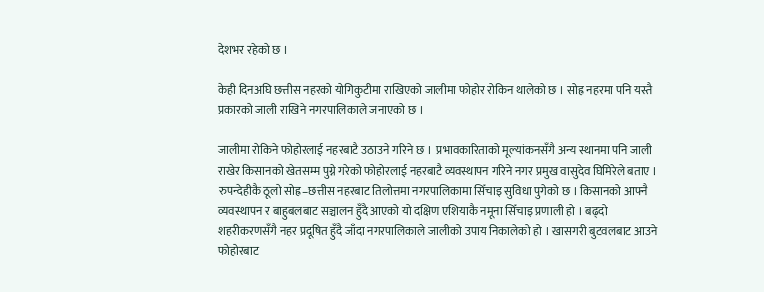देशभर रहेको छ ।

केही दिनअघि छत्तीस नहरको योगिकुटीमा राखिएको जालीमा फोहोर रोकिन थालेको छ । सोह्र नहरमा पनि यस्तै प्रकारको जाली राखिने नगरपालिकाले जनाएको छ ।

जालीमा रोकिने फोहोरलाई नहरबाटै उठाउने गरिने छ ।  प्रभावकारिताको मूल्यांकनसँगै अन्य स्थानमा पनि जाली राखेर किसानको खेतसम्म पुग्ने गरेको फोहोरलाई नहरबाटै व्यवस्थापन गरिने नगर प्रमुख वासुदेव घिमिरेले बताए ।
रुपन्देहीकै ठूलो सोह्र–छत्तीस नहरबाट तिलोत्तमा नगरपालिकामा सिँचाइ सुविधा पुगेको छ । किसानको आफ्नै व्यवस्थापन र बाहुबलबाट सञ्चालन हुँदै आएको यो दक्षिण एशियाकै नमूना सिँचाइ प्रणाली हो । बढ्दो शहरीकरणसँगै नहर प्रदूषित हुँदै जाँदा नगरपालिकाले जालीको उपाय निकालेको हो । खासगरी बुटवलबाट आउने फोहोरबाट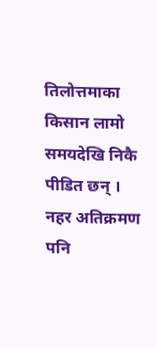तिलोत्तमाका किसान लामो समयदेखि निकै पीडित छन् । नहर अतिक्रमण पनि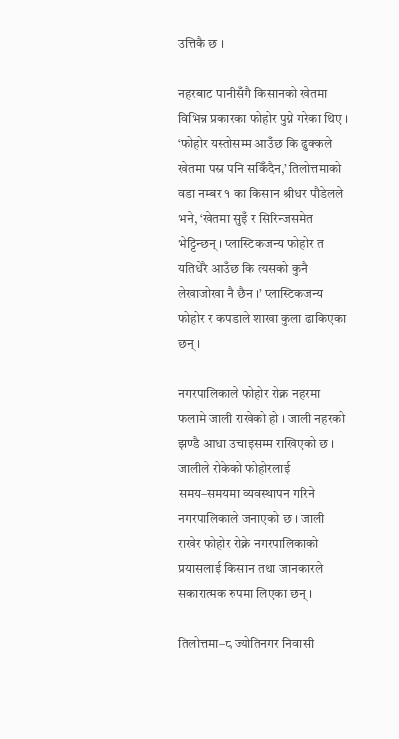उत्तिकै छ ।

नहरबाट पानीसँगै किसानको खेतमा विभिन्न प्रकारका फोहोर पुग्ने गरेका थिए । ‘फोहोर यस्तोसम्म आउँछ कि ढुक्कले खेतमा पस्न पनि सकिँदैन,’ तिलोत्तमाको वडा नम्बर १ का किसान श्रीधर पौडेलले भने, ‘खेतमा सुइँ र सिरिन्जसमेत भेट्टिन्छन् । प्लास्टिकजन्य फोहोर त यतिधेरै आउँछ कि त्यसको कुनै लेखाजोखा नै छैन ।’ प्लास्टिकजन्य फोहोर र कपडाले शाखा कुला ढाकिएका छन् ।

नगरपालिकाले फोहोर रोक्न नहरमा फलामे जाली राखेको हो । जाली नहरको झण्डै आधा उचाइसम्म राखिएको छ । जालीले रोकेको फोहोरलाई समय–समयमा व्यवस्थापन गरिने नगरपालिकाले जनाएको छ । जाली राखेर फोहोर रोक्ने नगरपालिकाको प्रयासलाई किसान तथा जानकारले सकारात्मक रुपमा लिएका छन् ।

तिलोत्तमा–८ ज्योतिनगर निवासी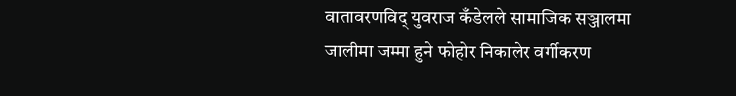वातावरणविद् युवराज कँडेलले सामाजिक सञ्जालमा जालीमा जम्मा हुने फोहोर निकालेर वर्गीकरण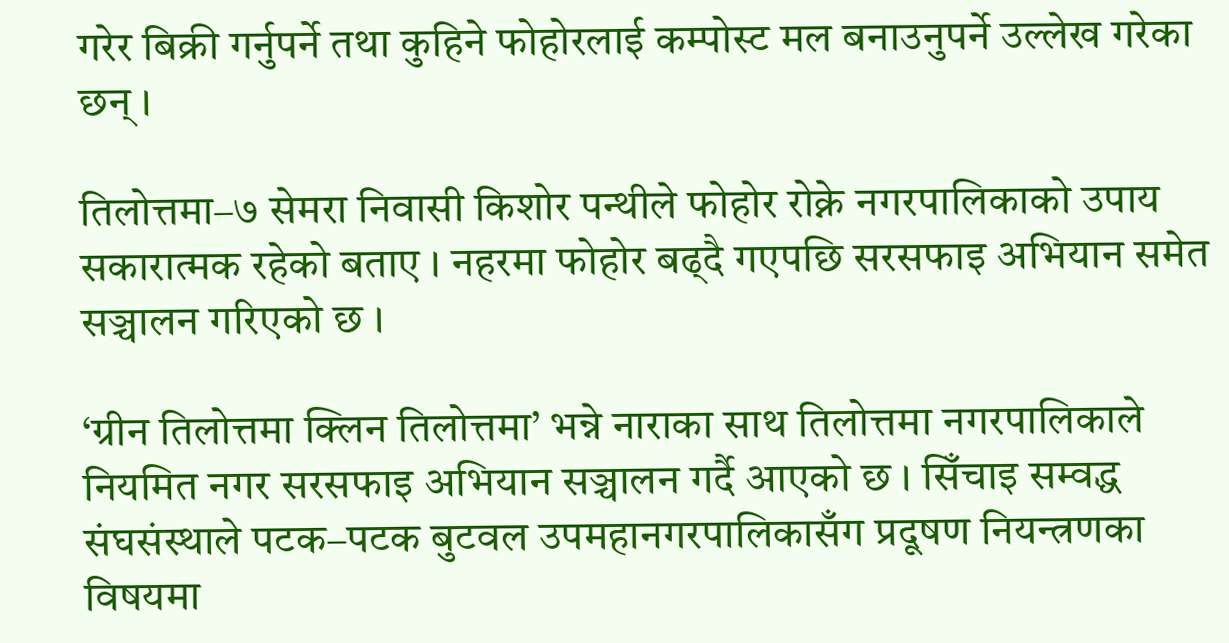गरेर बिक्री गर्नुपर्ने तथा कुहिने फोहोरलाई कम्पोस्ट मल बनाउनुपर्ने उल्लेख गरेका छन् ।

तिलोत्तमा–७ सेमरा निवासी किशोर पन्थीले फोहोर रोक्ने नगरपालिकाको उपाय सकारात्मक रहेको बताए । नहरमा फोहोर बढ्दै गएपछि सरसफाइ अभियान समेत सञ्चालन गरिएको छ ।

‘ग्रीन तिलोत्तमा क्लिन तिलोत्तमा’ भन्ने नाराका साथ तिलोत्तमा नगरपालिकाले नियमित नगर सरसफाइ अभियान सञ्चालन गर्दै आएको छ । सिँचाइ सम्वद्ध संघसंस्थाले पटक–पटक बुटवल उपमहानगरपालिकासँग प्रदूषण नियन्त्रणका विषयमा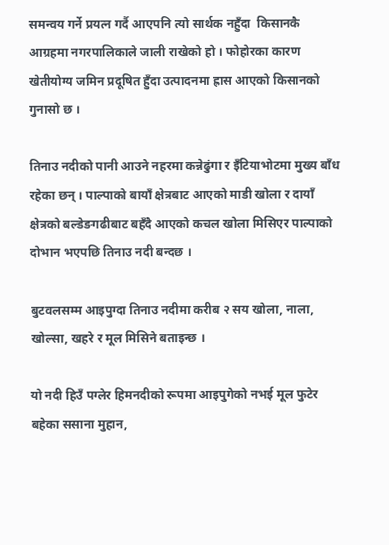समन्वय गर्ने प्रयत्न गर्दै आएपनि त्यो सार्थक नहुँदा  किसानकै आग्रहमा नगरपालिकाले जाली राखेको हो । फोहोरका कारण खेतीयोग्य जमिन प्रदूषित हुँदा उत्पादनमा ह्रास आएको किसानको गुनासो छ ।

तिनाउ नदीको पानी आउने नहरमा कन्नेढुंगा र इँटियाभोटमा मुख्य बाँध रहेका छन् । पाल्पाको बायाँ क्षेत्रबाट आएको माडी खोला र दायाँ क्षेत्रको बल्डेङगढीबाट बहँदै आएको कचल खोला मिसिएर पाल्पाको दोभान भएपछि तिनाउ नदी बन्दछ ।

बुटवलसम्म आइपुग्दा तिनाउ नदीमा करीब २ सय खोला, नाला, खोल्सा, खहरे र मूल मिसिने बताइन्छ ।

यो नदी हिउँ पग्लेर हिमनदीको रूपमा आइपुगेको नभई मूल फुटेर बहेका ससाना मुहान,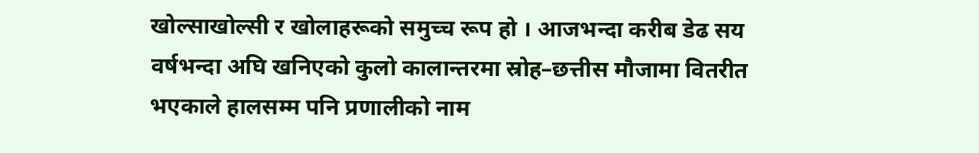खोल्साखोल्सी र खोलाहरूको समुच्च रूप हो । आजभन्दा करीब डेढ सय वर्षभन्दा अघि खनिएको कुलो कालान्तरमा स्रोह–छत्तीस मौजामा वितरीत भएकाले हालसम्म पनि प्रणालीको नाम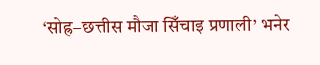‘सोह्र–छत्तीस मौजा सिँचाइ प्रणाली’ भनेर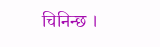चिनिन्छ ।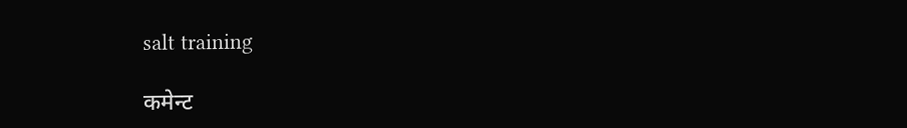salt training

कमेन्ट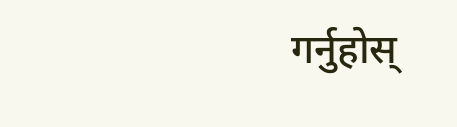गर्नुहोस्